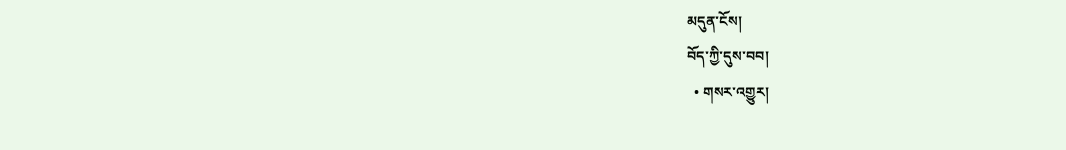མདུན་ངོས།
བོད་ཀྱི་དུས་བབ།
  • གསར་འགྱུར།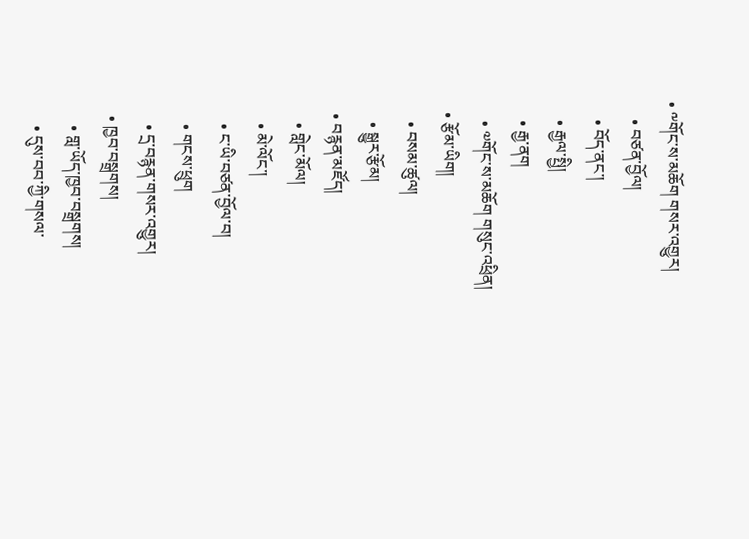• ༸གོང་ས་མཆོག གསར་འགྱུར།
    • བཙན་བྱོལ།
    • བོད་ནང་།
    • རྒྱལ་སྤྱི།
    • རྒྱ་ནག
    • ༧གོང་ས་མཆོག གསུང་འཕྲིན།
  • རྩོམ་ཡིག།
    • བསམ་ཚུལ།
    • སྒྱུར་རྩོམ།
  • བརྙན་མཛོད།
    • གླེང་མོལ།
    • མེ་ལོང་།
    • ང་ཡི་བཙན་བྱོལ་བ།
    • གངས་ཕྲུག
    • དྲ་བརྙན་གསར་འགྱུར།
  • ཁྱབ་བསྒྲགས།
    • གླ་ཡོད་ཁྱབ་བསྒྲགས།
    • དུས་བབ་ཀྱི་གསལ་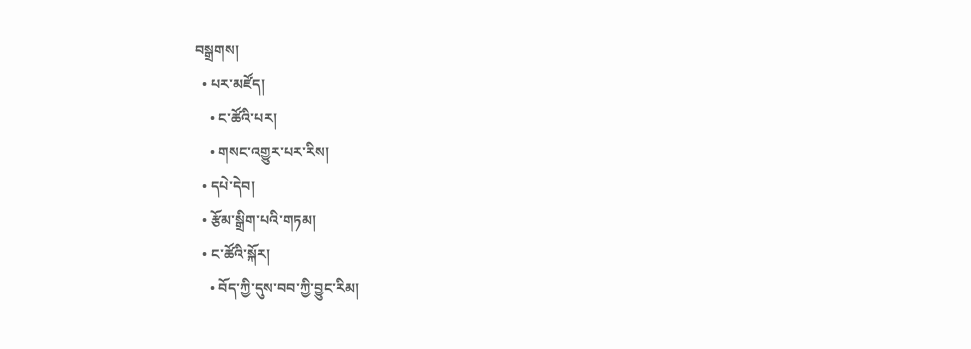བསྒྲགས།
  • པར་མཛོད།
    • ང་ཚོའི་པར།
    • གསང་འགྱུར་པར་རིས།
  • དཔེ་དེབ།
  • རྩོམ་སྒྲིག་པའི་གཏམ།
  • ང་ཚོའི་སྐོར།
    • བོད་ཀྱི་དུས་བབ་ཀྱི་བྱུང་རིམ།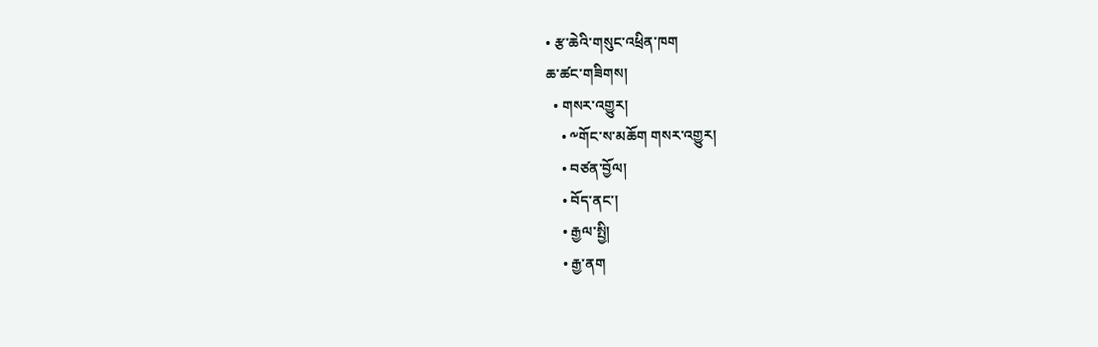• རྩ་ཆེའི་གསུང་འཕྲིན་ཁག
ཆ་ཚང་གཟིགས།
  • གསར་འགྱུར།
    • ༸གོང་ས་མཆོག གསར་འགྱུར།
    • བཙན་བྱོལ།
    • བོད་ནང་།
    • རྒྱལ་སྤྱི།
    • རྒྱ་ནག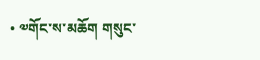• ༧གོང་ས་མཆོག གསུང་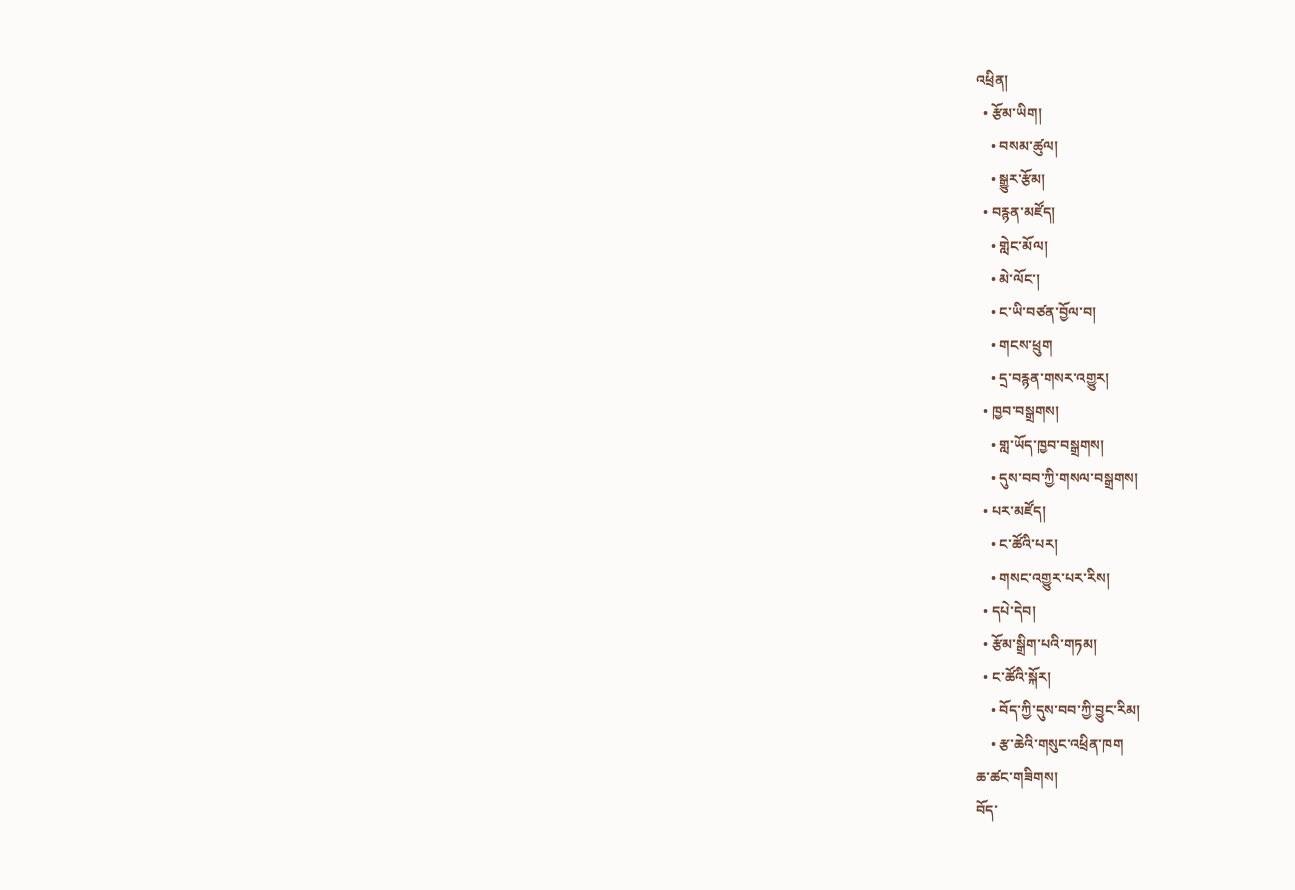འཕྲིན།
  • རྩོམ་ཡིག།
    • བསམ་ཚུལ།
    • སྒྱུར་རྩོམ།
  • བརྙན་མཛོད།
    • གླེང་མོལ།
    • མེ་ལོང་།
    • ང་ཡི་བཙན་བྱོལ་བ།
    • གངས་ཕྲུག
    • དྲ་བརྙན་གསར་འགྱུར།
  • ཁྱབ་བསྒྲགས།
    • གླ་ཡོད་ཁྱབ་བསྒྲགས།
    • དུས་བབ་ཀྱི་གསལ་བསྒྲགས།
  • པར་མཛོད།
    • ང་ཚོའི་པར།
    • གསང་འགྱུར་པར་རིས།
  • དཔེ་དེབ།
  • རྩོམ་སྒྲིག་པའི་གཏམ།
  • ང་ཚོའི་སྐོར།
    • བོད་ཀྱི་དུས་བབ་ཀྱི་བྱུང་རིམ།
    • རྩ་ཆེའི་གསུང་འཕྲིན་ཁག
ཆ་ཚང་གཟིགས།
བོད་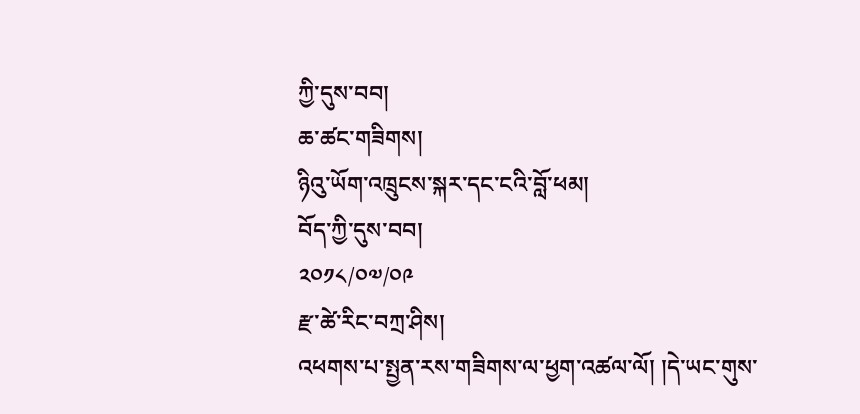ཀྱི་དུས་བབ།
ཆ་ཚང་གཟིགས།
ཉིའུ་ཡོག་འཁྲུངས་སྐར་དང་ངའི་བློ་ཕམ།
བོད་ཀྱི་དུས་བབ།
༢༠༡༨/༠༧/༠༩
རྫ་ཚེ་རིང་བཀྲ་ཤིས།
འཕགས་པ་སྤྱན་རས་གཟིགས་ལ་ཕྱག་འཚལ་ལོ། །དེ་ཡང་གུས་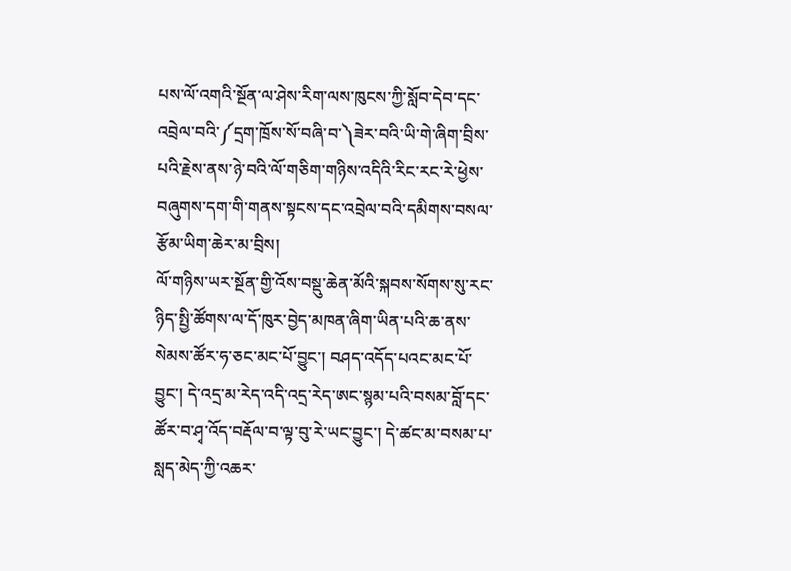པས་ལོ་འགའི་སྔོན་ལ་ཤེས་རིག་ལས་ཁུངས་ཀྱི་སློབ་དེབ་དང་འབྲེལ་བའི་༼དྲག་ཁྲོས་སོ་བཞི་བ་༽ཟེར་བའི་ཡི་གེ་ཞིག་བྲིས་པའི་རྗེས་ནས་ཉེ་བའི་ལོ་གཅིག་གཉིས་འདིའི་རིང་རང་རེ་ཕྱེས་བཞུགས་དག་གི་གནས་སྟངས་དང་འབྲེལ་བའི་དམིགས་བསལ་རྩོམ་ཡིག་ཆེར་མ་བྲིས།
ལོ་གཉིས་ཡར་སྔོན་གྱི་འོས་བསྡུ་ཆེན་མོའི་སྐབས་སོགས་སུ་རང་ཉིད་སྤྱི་ཚོགས་ལ་དོ་ཁུར་བྱེད་མཁན་ཞིག་ཡིན་པའི་ཆ་ནས་སེམས་ཚོར་ཧ་ཅང་མང་པོ་བྱུང་། བཤད་འདོད་པའང་མང་པོ་བྱུང་། དེ་འདྲ་མ་རེད་འདི་འདྲ་རེད་ཨང་སྙམ་པའི་བསམ་བློ་དང་ཚོར་བ་ཤྭ་འོད་བརྡོལ་བ་ལྟ་བུ་རེ་ཡང་བྱུང་། དེ་ཚང་མ་བསམ་པ་སླད་མེད་ཀྱི་འཆར་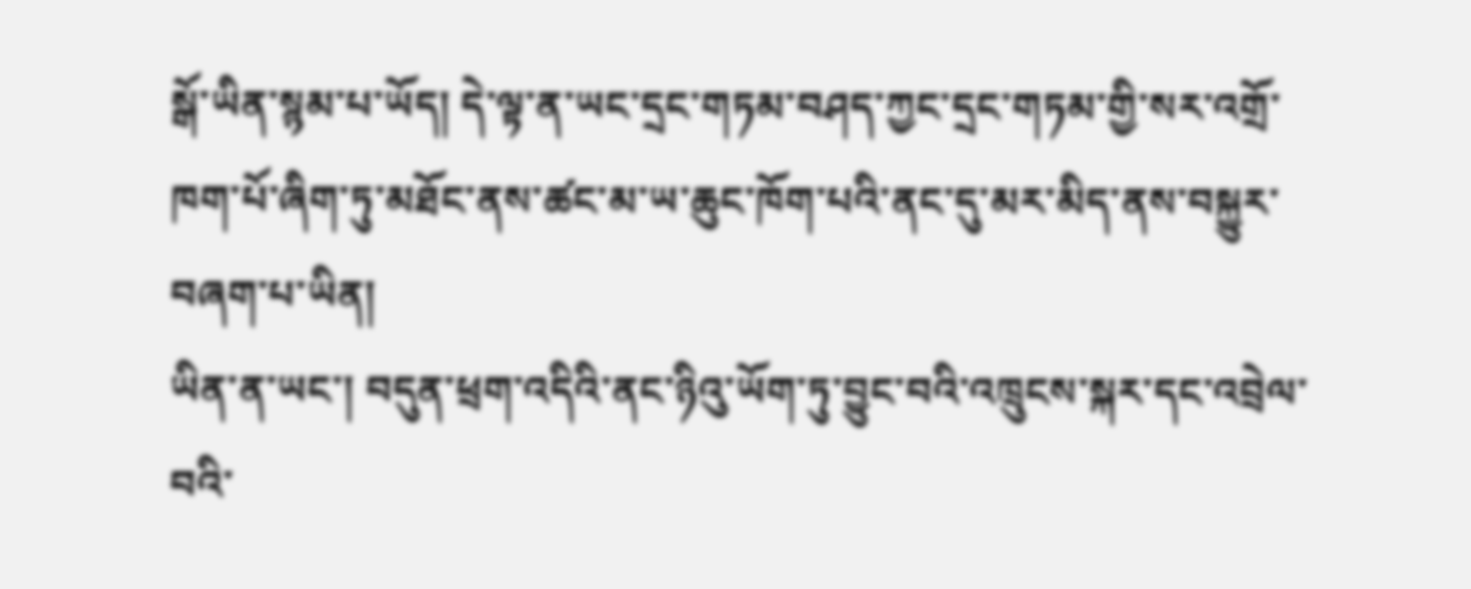སྒོ་ཡིན་སྙམ་པ་ཡོད། དེ་ལྟ་ན་ཡང་དྲང་གཏམ་བཤད་ཀྱང་དྲང་གཏམ་གྱི་སར་འགྲོ་ཁག་པོ་ཞིག་ཏུ་མཐོང་ནས་ཚང་མ་ཡ་ཆུང་ཁོག་པའི་ནང་དུ་མར་མིད་ནས་བསྐྱུར་བཞག་པ་ཡིན།
ཡིན་ན་ཡང་། བདུན་ཕྲག་འདིའི་ནང་ཉིའུ་ཡོག་ཏུ་བྱུང་བའི་འཁྲུངས་སྐར་དང་འབྲེལ་བའི་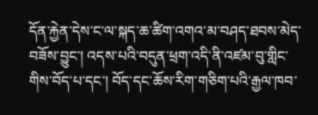དོན་རྐྱེན་དེས་ང་ལ་སྐད་ཆ་ཚིག་འགའ་མ་བཤད་ཐབས་མེད་བཟོས་བྱུང་། འདས་པའི་བདུན་ཕྲག་འདི་ནི་འཛམ་བུ་གླིང་གིས་བོད་པ་དང་། བོད་དང་ཆོས་རིག་གཅིག་པའི་རྒྱལ་ཁབ་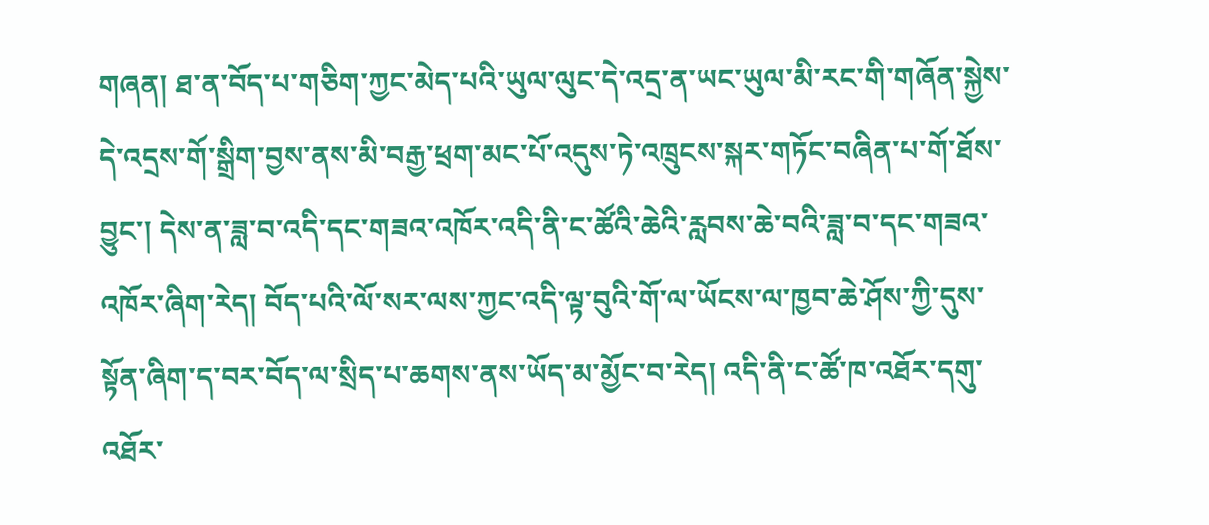གཞན། ཐ་ན་བོད་པ་གཅིག་ཀྱང་མེད་པའི་ཡུལ་ལུང་དེ་འདྲ་ན་ཡང་ཡུལ་མི་རང་གི་གཞོན་སྐྱེས་དེ་འདྲས་གོ་སྒྲིག་བྱས་ནས་མི་བརྒྱ་ཕྲག་མང་པོ་འདུས་ཏེ་འཁྲུངས་སྐར་གཏོང་བཞིན་པ་གོ་ཐོས་བྱུང་། དེས་ན་ཟླ་བ་འདི་དང་གཟའ་འཁོར་འདི་ནི་ང་ཚོའི་ཆེའི་རླབས་ཆེ་བའི་ཟླ་བ་དང་གཟའ་འཁོར་ཞིག་རེད། བོད་པའི་ལོ་སར་ལས་ཀྱང་འདི་ལྟ་བུའི་གོ་ལ་ཡོངས་ལ་ཁྱབ་ཆེ་ཤོས་ཀྱི་དུས་སྟོན་ཞིག་ད་བར་བོད་ལ་སྲིད་པ་ཆགས་ནས་ཡོད་མ་མྱོང་བ་རེད། འདི་ནི་ང་ཚོ་ཁ་འཐོར་དགུ་འཐོར་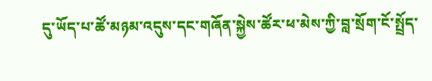དུ་ཡོད་པ་ཚོ་མཉམ་འདུས་དང་གཞོན་སྐྱེས་ཚོར་ཕ་མེས་ཀྱི་བླ་སྲོག་ངོ་སྤྲོད་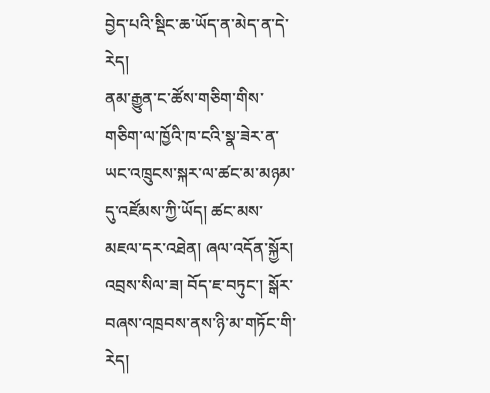བྱེད་པའི་སྡིང་ཆ་ཡོད་ན་མེད་ན་དེ་རེད།
ནམ་རྒྱུན་ང་ཚོས་གཅིག་གིས་གཅིག་ལ་ཁྱོའི་ཁ་ངའི་སྣ་ཟེར་ན་ཡང་འཁྲུངས་སྐར་ལ་ཚང་མ་མཉམ་དུ་འཛོམས་ཀྱི་ཡོད། ཚང་མས་མཇལ་དར་འཐེན། ཞལ་འདོན་སྐྱོར། འབྲས་སིལ་ཟ། བོད་ཇ་བཏུང་། སྒོར་བཞས་འཁྲབས་ནས་ཉི་མ་གཏོང་གི་རེད།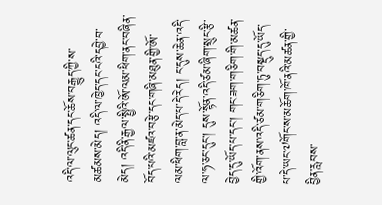འདི་ལ་ལུང་ཚན་དང་ཆོས་བརྒྱུད་ཀྱི་ས་མཚམས་མེད། འདི་ལ་ཁྱེད་དང་ངའི་དབྱེ་བ་མེད། འདི་ནི་རྒྱལ་སྤྱིའི་ཨོ་ལམ་ཕིག་ནང་བཞིན་བོད་པའི་མཛའ་བརྩེ་དང་གཞི་མཐུན་གྱི་ཨོ་ལམ་ཕིག་བླ་ན་མེད་པ་དེ་རེད། ང་དུས་ཆེན་འདི་ལ་ཧ་ཅང་དུང་། དུས་སྟོན་འདི་ཙམ་ཞིག་སྲུང་རྩི་བྱེད་དུ་ཡོད་པ་དང་། གང་ཟག་གཅིག་གི་མཚན་གྱི་འོག་ནས་འདི་ཙམ་གཅིག་ཏུ་བསྡུད་དུ་ཡོད་པ་དེ་ཡང་༧གོང་ས་མཆོག་ཁོ་ནའི་མཚན་གྱི་བྱིན་རླབས་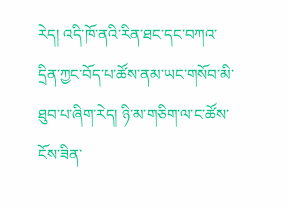རེད། འདི་ཁོ་ནའི་རིན་ཐང་དང་བཀའ་དྲིན་ཀྱང་བོད་པ་ཚོས་ནམ་ཡང་གསོབ་མི་ཐུབ་པ་ཞིག་རེད། ཉི་མ་གཅིག་ལ་ང་ཚོས་ངོས་ཟིན་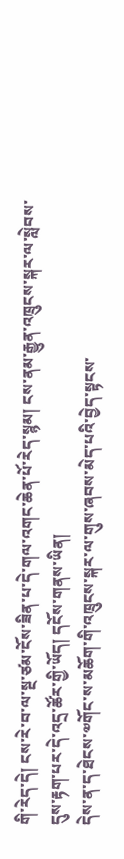གི་རེད་དེ། ངས་རེ་བ་ལ་སྔ་ཙམ་ངོས་ཟིན་པ་དེ་གལ་འགང་ཆེན་པོ་རེད་སྙམ། ངས་ནམ་རྒྱུན་འཁྲུངས་སྐར་ལ་སླེབས་དུས་རྟག་པར་དེ་འདྲ་ཚོར་གྱི་ཡོད། དངོས་གནས་ཡིན།
དེས་ན་ད་ཐེངས་༧གོང་ས་མཆོག་གི་འཁྲུངས་སྐར་ལ་གུས་ཞབས་མེད་པའི་བྱེད་སྟངས་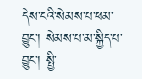དེས་ངའི་སེམས་པ་ཕམ་བྱུང་། སེམས་པ་མ་སྐྱིད་པ་བྱུང་། སྤྱི་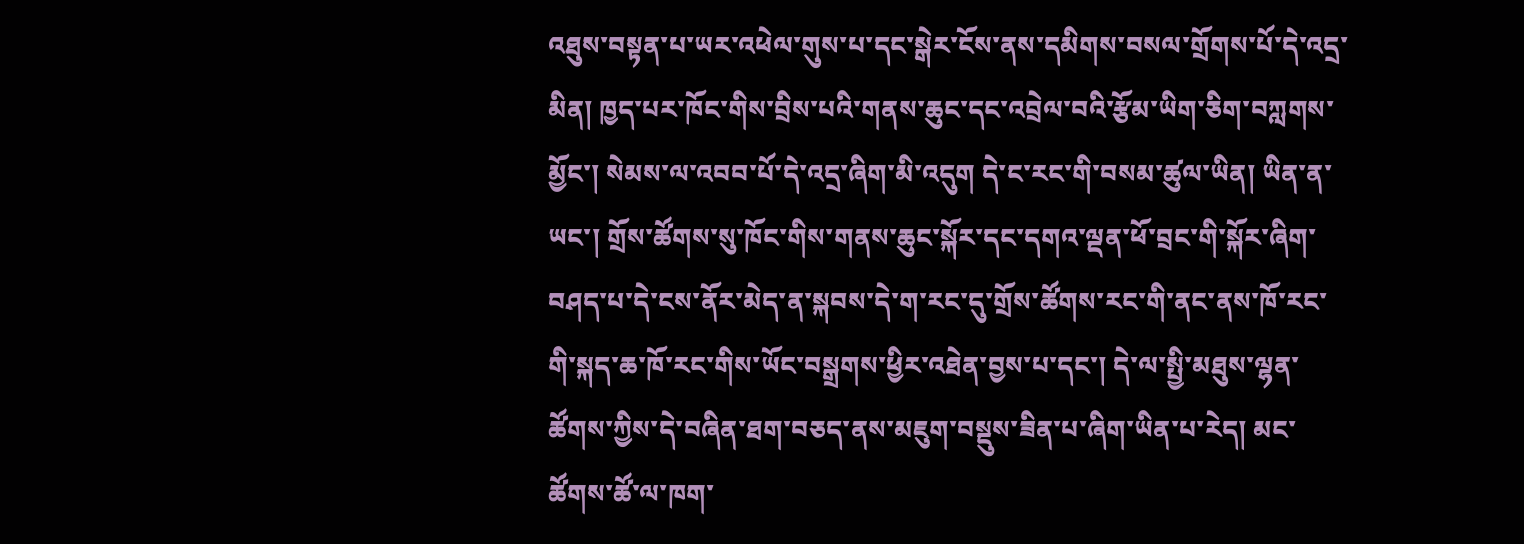འཐུས་བསྟན་པ་ཡར་འཕེལ་གུས་པ་དང་སྒེར་ངོས་ནས་དམིགས་བསལ་གྲོགས་པོ་དེ་འདྲ་མིན། ཁྱད་པར་ཁོང་གིས་བྲིས་པའི་གནས་ཆུང་དང་འབྲེལ་བའི་རྩོམ་ཡིག་ཅིག་བཀླགས་མྱོང་། སེམས་ལ་འབབ་པོ་དེ་འདྲ་ཞིག་མི་འདུག དེ་ང་རང་གི་བསམ་ཚུལ་ཡིན། ཡིན་ན་ཡང་། གྲོས་ཚོགས་སུ་ཁོང་གིས་གནས་ཆུང་སྐོར་དང་དགའ་ལྡན་ཕོ་བྲང་གི་སྐོར་ཞིག་བཤད་པ་དེ་ངས་ནོར་མེད་ན་སྐབས་དེ་ག་རང་དུ་གྲོས་ཚོགས་རང་གི་ནང་ནས་ཁོ་རང་གི་སྐད་ཆ་ཁོ་རང་གིས་ཡོང་བསྒྲགས་ཕྱིར་འཐེན་བྱས་པ་དང་། དེ་ལ་སྤྱི་མཐུས་ལྷན་ཚོགས་ཀྱིས་དེ་བཞིན་ཐག་བཅད་ནས་མཇུག་བསྡུས་ཟིན་པ་ཞིག་ཡིན་པ་རེད། མང་ཚོགས་ཚོ་ལ་ཁག་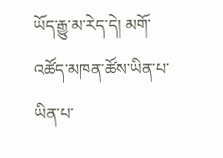ཡོད་རྒྱུ་མ་རེད་དེ། མགོ་འཚོད་མཁན་ཚོས་ཡིན་པ་ཡིན་པ་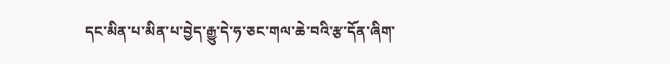དང་མིན་པ་མིན་པ་བྱེད་རྒྱུ་དེ་ཧ་ཅང་གལ་ཆེ་བའི་རྩ་དོན་ཞིག་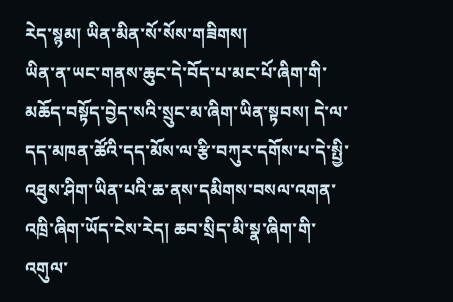རེད་སྙམ། ཡིན་མིན་སོ་སོས་གཟིགས།
ཡིན་ན་ཡང་གནས་ཆུང་དེ་བོད་པ་མང་པོ་ཞིག་གི་མཆོད་བསྟོད་བྱེད་སའི་སྲུང་མ་ཞིག་ཡིན་སྟབས། དེ་ལ་དད་མཁན་ཚོའི་དད་མོས་ལ་རྩི་བཀུར་དགོས་པ་དེ་སྤྱི་འཐུས་ཤིག་ཡིན་པའི་ཆ་ནས་དམིགས་བསལ་འགན་འཁྲི་ཞིག་ཡོད་ངེས་རེད། ཆབ་སྲིད་མི་སྣ་ཞིག་གི་འགུལ་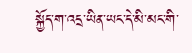སྐྱོད་ག་འདྲ་ཡིན་ཡང་དེ་མི་མང་གི་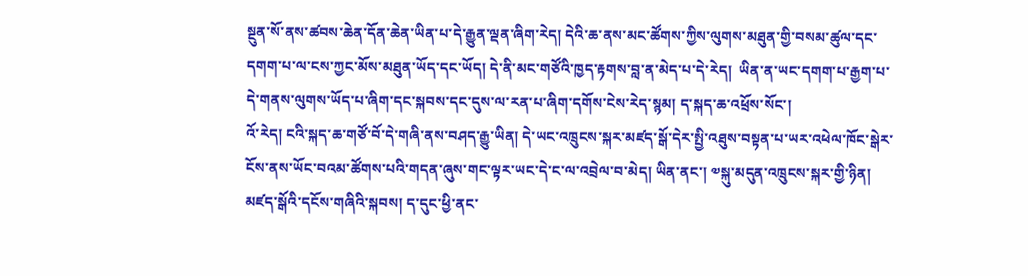སྔུན་སོ་ནས་ཚབས་ཆེན་དོན་ཆེན་ཡིན་པ་དེ་རྒྱུན་ལྡན་ཞིག་རེད། དེའི་ཆ་ནས་མང་ཚོགས་ཀྱིས་ལུགས་མཐུན་གྱི་བསམ་ཚུལ་དང་དགག་པ་ལ་ངས་ཀྱང་མོས་མཐུན་ཡོད་དང་ཡོད། དེ་ནི་མང་གཙོའི་ཁྱད་རྟགས་བླ་ན་མེད་པ་དེ་རེད།  ཡིན་ན་ཡང་དགག་པ་རྒྱག་པ་དེ་གནས་ལུགས་ཡོད་པ་ཞིག་དང་སྐབས་དང་དུས་ལ་རན་པ་ཞིག་དགོས་ངེས་རེད་སྙམ། ད་སྐད་ཆ་འཕྲོས་སོང་།
འོ་རེད། ངའི་སྐད་ཆ་གཙོ་བོ་དེ་གཞི་ནས་བཤད་རྒྱུ་ཡིན། དེ་ཡང་འཁྲུངས་སྐར་མཛད་སྒོ་དེར་སྤྱི་འཐུས་བསྟན་པ་ཡར་འཕེལ་ཁོང་སྒེར་ངོས་ནས་ཡོང་བའམ་ཚོགས་པའི་གདན་ཞུས་གང་ལྟར་ཡང་དེ་ང་ལ་འབྲེལ་བ་མེད། ཡིན་ནང་། ༧སྐུ་མདུན་འཁྲུངས་སྐར་གྱི་ཉིན། མཛད་སྒོའི་དངོས་གཞིའི་སྐབས། ད་དུང་ཕྱི་ནང་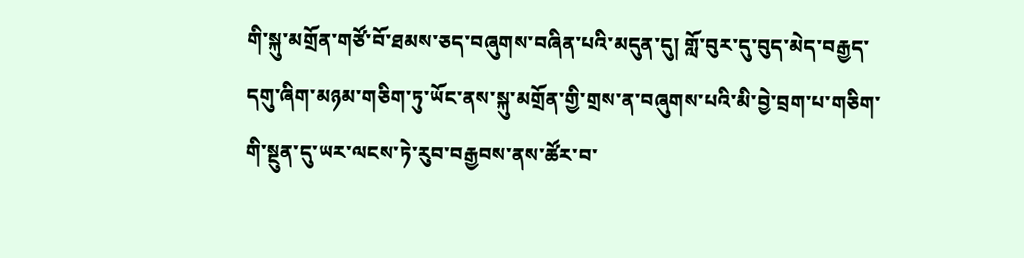གི་སྐུ་མགྲོན་གཙོ་བོ་ཐམས་ཅད་བཞུགས་བཞིན་པའི་མདུན་དུ། གློ་བུར་དུ་བུད་མེད་བརྒྱད་དགུ་ཞིག་མཉམ་གཅིག་ཏུ་ཡོང་ནས་སྐུ་མགྲོན་གྱི་གྲས་ན་བཞུགས་པའི་མི་བྱེ་བྲག་པ་གཅིག་གི་སྔུན་དུ་ཡར་ལངས་ཏེ་རུབ་བརྒྱབས་ནས་ཚོར་བ་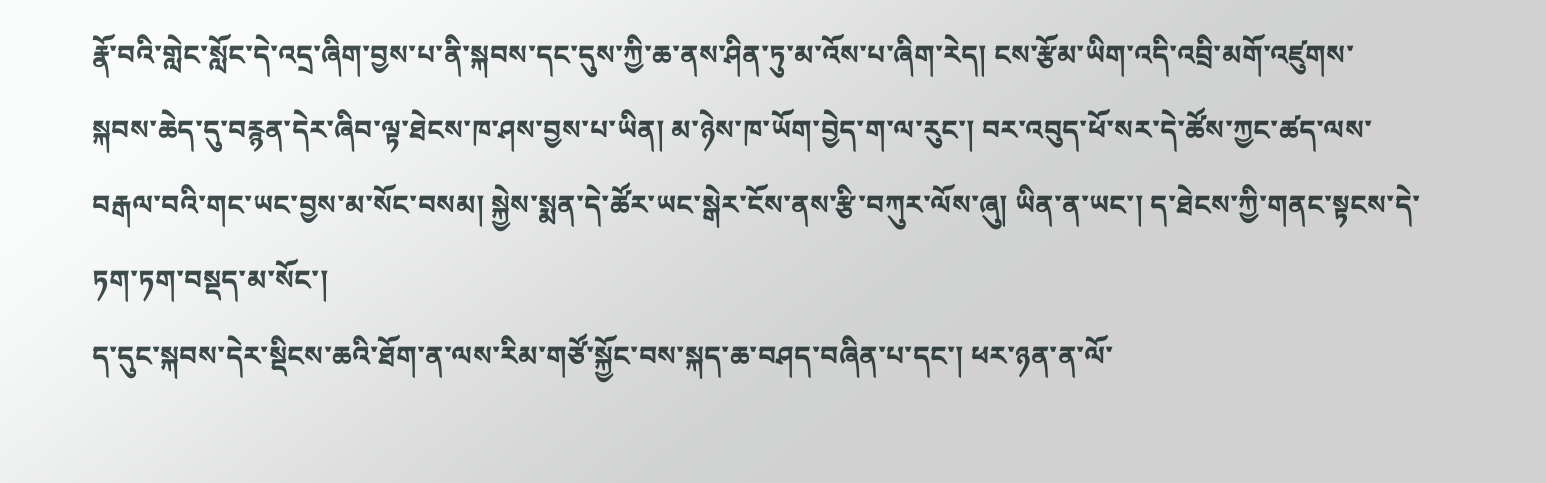རྣོ་བའི་གླེང་སློང་དེ་འདྲ་ཞིག་བྱས་པ་ནི་སྐབས་དང་དུས་ཀྱི་ཆ་ནས་ཤིན་ཏུ་མ་འོས་པ་ཞིག་རེད། ངས་རྩོམ་ཡིག་འདི་འབྲི་མགོ་འཛུགས་སྐབས་ཆེད་དུ་བརྙན་དེར་ཞིབ་ལྟ་ཐེངས་ཁ་ཤས་བྱས་པ་ཡིན། མ་ཉེས་ཁ་ཡོག་བྱེད་ག་ལ་རུང་། བར་འབུད་ཕོ་སར་དེ་ཚོས་ཀྱང་ཚད་ལས་བརྒལ་བའི་གང་ཡང་བྱས་མ་སོང་བསམ། སྐྱེས་སྨན་དེ་ཚོར་ཡང་སྒེར་ངོས་ནས་རྩི་བཀུར་ལོས་ཞུ། ཡིན་ན་ཡང་། ད་ཐེངས་ཀྱི་གནང་སྟངས་དེ་ཏག་ཏག་བསྡད་མ་སོང་།
ད་དུང་སྐབས་དེར་སྡིངས་ཆའི་ཐོག་ན་ལས་རིམ་གཙོ་སྐྱོང་བས་སྐད་ཆ་བཤད་བཞིན་པ་དང་། ཕར་ཉན་ན་ལོ་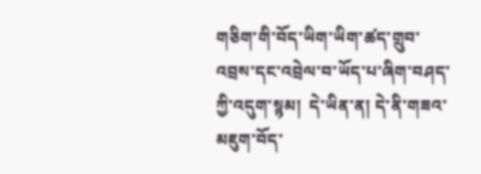གཅིག་གི་བོད་ཡིག་ཡིག་ཚད་གྲུབ་འབྲས་དང་འབྲེལ་བ་ཡོད་པ་ཞིག་བཤད་ཀྱི་འདུག་སྙམ།  དེ་ཡིན་ན། དེ་ནི་གཟའ་མཇུག་བོད་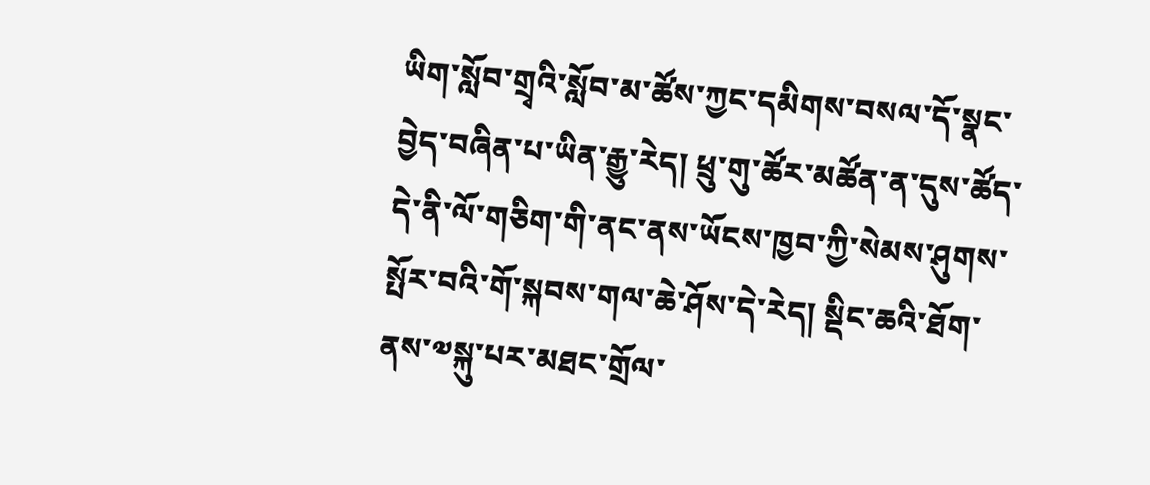ཡིག་སློབ་གྲྭའི་སློབ་མ་ཚོས་ཀྱང་དམིགས་བསལ་དོ་སྣང་བྱེད་བཞིན་པ་ཡིན་རྒྱུ་རེད། ཕྲུ་གུ་ཚོར་མཚོན་ན་དུས་ཚོད་དེ་ནི་ལོ་གཅིག་གི་ནང་ནས་ཡོངས་ཁྱབ་ཀྱི་སེམས་ཤུགས་སྤོར་བའི་གོ་སྐབས་གལ་ཆེ་ཤོས་དེ་རེད། སྡིང་ཆའི་ཐོག་ནས་༧སྐུ་པར་མཐང་གྲོལ་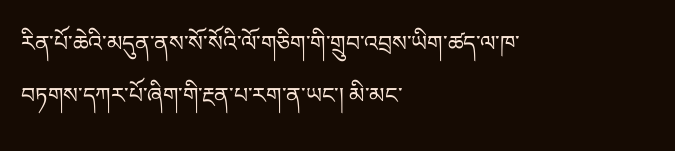རིན་པོ་ཆེའི་མདུན་ནས་སོ་སོའི་ལོ་གཅིག་གི་གྲུབ་འབྲས་ཡིག་ཚད་ལ་ཁ་བཏགས་དཀར་པོ་ཞིག་གི་རྔན་པ་རག་ན་ཡང་། མི་མང་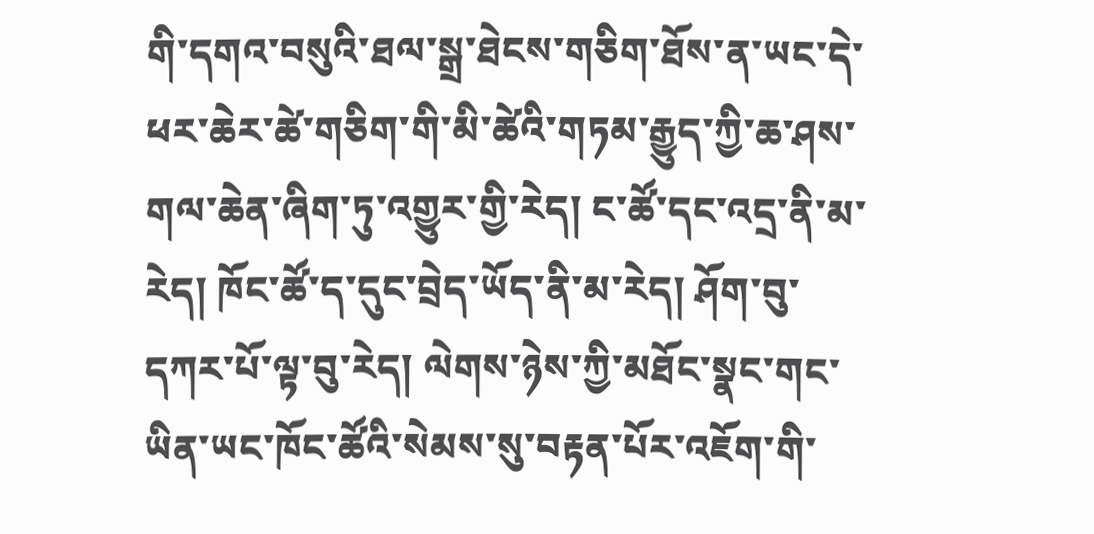གི་དགའ་བསུའི་ཐལ་སྒྲ་ཐེངས་གཅིག་ཐོས་ན་ཡང་དེ་ཕར་ཆེར་ཚེ་གཅིག་གི་མི་ཚེའི་གཏམ་རྒྱུད་ཀྱི་ཆ་ཤས་གལ་ཆེན་ཞིག་ཏུ་འགྱུར་གྱི་རེད། ང་ཚོ་དང་འདྲ་ནི་མ་རེད། ཁོང་ཚོ་ད་དུང་བྲེད་ཡོད་ནི་མ་རེད། ཤོག་བུ་དཀར་པོ་ལྟ་བུ་རེད། ལེགས་ཉེས་ཀྱི་མཐོང་སྣང་གང་ཡིན་ཡང་ཁོང་ཚོའི་སེམས་སུ་བརྟན་པོར་འཇོག་གི་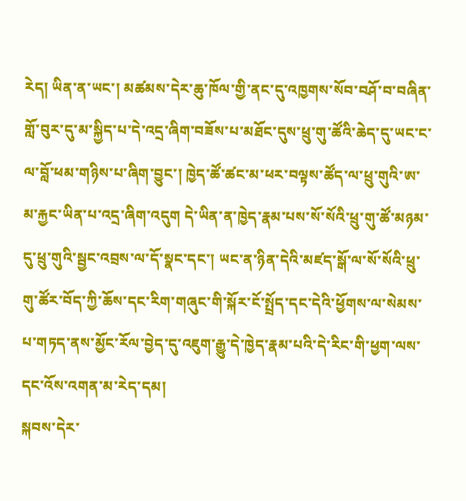རེད། ཡིན་ན་ཡང་། མཚམས་དེར་ཆུ་ཁོལ་གྱི་ནང་དུ་འཁྱགས་སོབ་བཤོ་བ་བཞིན་གློ་བུར་དུ་མ་སྐྱིད་པ་དེ་འདྲ་ཞིག་བཟོས་པ་མཐོང་དུས་ཕྲུ་གུ་ཚོའི་ཆེད་དུ་ཡང་ང་ལ་བློ་ཕམ་གཉིས་པ་ཞིག་བྱུང་། ཁྱེད་ཚོ་ཚང་མ་ཕར་བལྟས་ཚོད་ལ་ཕྲུ་གུའི་ཨ་མ་རྐྱང་ཡིན་པ་འདྲ་ཞིག་འདུག དེ་ཡིན་ན་ཁྱེད་རྣམ་པས་སོ་སོའི་ཕྲུ་གུ་ཚོ་མཉམ་དུ་ཕྲུ་གུའི་སྦྱང་འབྲས་ལ་དོ་སྣང་དང་། ཡང་ན་ཉིན་དེའི་མཛད་སྒོ་ལ་སོ་སོའི་ཕྲུ་གུ་ཚོར་བོད་ཀྱི་ཆོས་དང་རིག་གཞུང་གི་སྐོར་ངོ་སྤྲོད་དང་དེའི་ཕྱོགས་ལ་སེམས་པ་གཏད་ནས་མྱོང་རོལ་བྱེད་དུ་འཇུག་རྒྱུ་དེ་ཁྱེད་རྣམ་པའི་དེ་རིང་གི་ཕྱག་ལས་དང་འོས་འགན་མ་རེད་དམ།
སྐབས་དེར་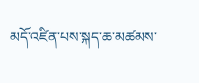མདོ་འཛིན་པས་སྐད་ཆ་མཚམས་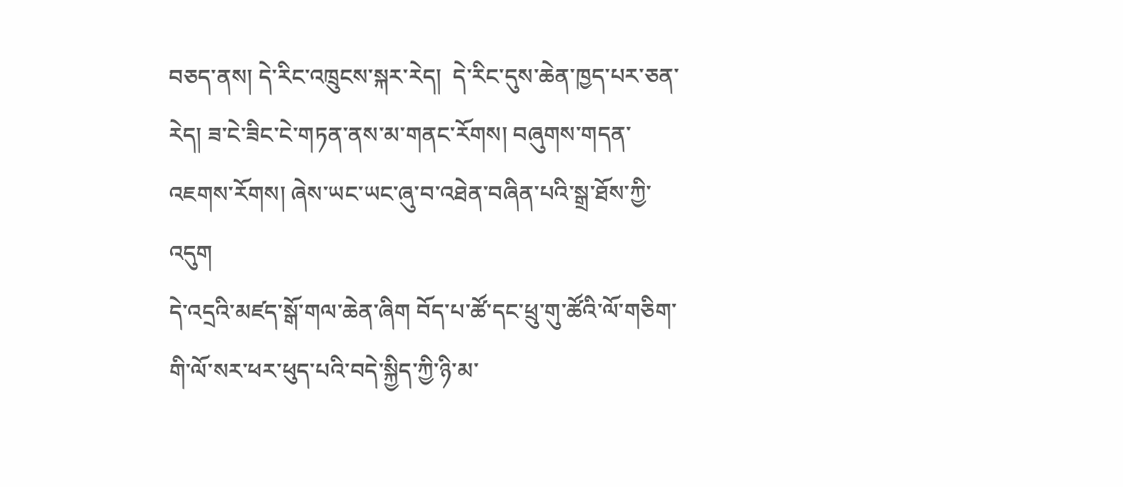བཅད་ནས། དེ་རིང་འཁྲུངས་སྐར་རེད།  དེ་རིང་དུས་ཆེན་ཁྱད་པར་ཅན་རེད། ཟ་ངེ་ཟིང་ངེ་གཏན་ནས་མ་གནང་རོགས། བཞུགས་གདན་འཇགས་རོགས། ཞེས་ཡང་ཡང་ཞུ་བ་འཐེན་བཞིན་པའི་སྒྲ་ཐོས་ཀྱི་འདུག
དེ་འདྲའི་མཛད་སྒོ་གལ་ཆེན་ཞིག བོད་པ་ཚོ་དང་ཕྲུ་གུ་ཚོའི་ལོ་གཅིག་གི་ལོ་སར་ཕར་ཕུད་པའི་བདེ་སྐྱིད་ཀྱི་ཉི་མ་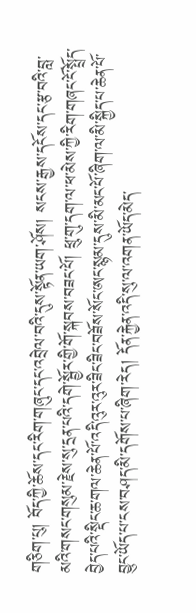གཅིག་པུ། བོད་ཀྱི་ཆོས་དང་རིག་གཞུང་དང་འབྲེལ་བའི་དུས་སྟོན་ཡག་ཤོས། སངས་རྒྱས་དངོས་དང་རྩ་བའི་བླ་མའི་གསང་གསུམ་རྗེས་སུ་དྲན་པའི་དགེ་སྦྱོར་གྱི་གོ་སྐབས་བཟང་པོ། ཕྲུ་གུ་དག་ལ་ཕ་མེས་ཀྱི་རིག་གཞང་ངོ་སྤྲོད་བྱེད་པའི་སྡིང་ཆ་གལ་ཆེན་པོ་འདི་འུར་འུར་ཟིང་ཟིང་བཟོས་སོང་ཨང་སྙམ་དུས་མི་མང་པོ་ཞིག་ལ་མི་སྐྱིད་པ་ཆེན་པོ་བྱུང་ཡོད་པ་ངས་བཤད་མི་དགོས་པ་ཞིག་རེད། དོན་རྐྱེན་འདི་སུ་ལ་འགན་ཡོད་མེད་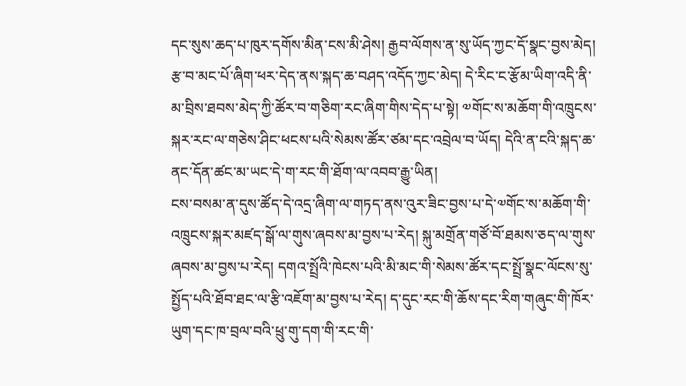དང་སུས་ཆད་པ་ཁུར་དགོས་མིན་ངས་མི་ཤེས། རྒྱབ་ལོགས་ན་སུ་ཡོད་ཀྱང་དོ་སྣང་བྱས་མེད། རྩ་བ་མང་པོ་ཞིག་ཕར་དེད་ནས་སྐད་ཆ་བཤད་འདོད་ཀྱང་མེད། དེ་རིང་ང་རྩོམ་ཡིག་འདི་ནི་མ་བྲིས་ཐབས་མེད་ཀྱི་ཚོར་བ་གཅིག་རང་ཞིག་གིས་དེད་པ་སྟེ། ༧གོང་ས་མཆོག་གི་འཁྲུངས་སྐར་རང་ལ་གཅེས་ཤིང་ཕངས་པའི་སེམས་ཚོར་ཙམ་དང་འབྲེལ་བ་ཡོད། དེའི་ན་ངའི་སྐད་ཆ་ནང་དོན་ཚང་མ་ཡང་དེ་ག་རང་གི་ཐོག་ལ་འབབ་རྒྱུ་ཡིན།
ངས་བསམ་ན་དུས་ཚོད་དེ་འདྲ་ཞིག་ལ་གཏད་ནས་འུར་ཟིང་བྱས་པ་དེ་༧གོང་ས་མཆོག་གི་འཁྲུངས་སྐར་མཛད་སྒོ་ལ་གུས་ཞབས་མ་བྱས་པ་རེད། སྐུ་མགྲོན་གཙོ་བོ་ཐམས་ཅད་ལ་གུས་ཞབས་མ་བྱས་པ་རེད། དགའ་སྤྲོའི་ཁེངས་པའི་མི་མང་གི་སེམས་ཚོར་དང་སྤྲོ་སྣང་ལོངས་སུ་སྤྱོད་པའི་ཐོབ་ཐང་ལ་རྩི་འཇོག་མ་བྱས་པ་རེད། ད་དུང་རང་གི་ཆོས་དང་རིག་གཞུང་གི་ཁོར་ཡུག་དང་ཁ་བྲལ་བའི་ཕྲུ་གུ་དག་གི་རང་གི་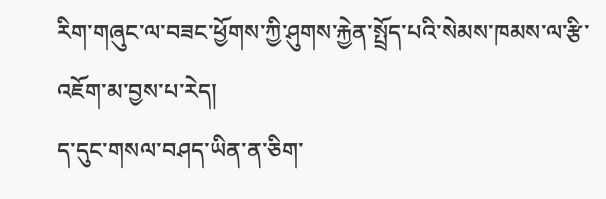རིག་གཞུང་ལ་བཟང་ཕྱོགས་ཀྱི་ཤུགས་རྐྱེན་སྤྲོད་པའི་སེམས་ཁམས་ལ་རྩི་འཇོག་མ་བྱས་པ་རེད།
ད་དུང་གསལ་བཤད་ཡིན་ན་ཅིག་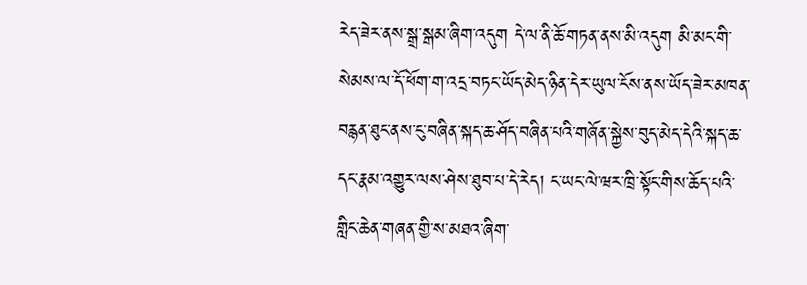རེད་ཟེར་ནས་སྒྲ་སྒམ་ཞིག་འདུག དེ་ལ་ནི་ཆོ་གཏན་ནས་མི་འདུག མི་མང་གི་སེམས་ལ་དོ་ཕོག་ག་འདྲ་བཏང་ཡོད་མེད་ཉིན་དེར་ཡུལ་ངོས་ནས་ཡོད་ཟེར་མཁན་བརྙན་ཐུང་ནས་ངུ་བཞིན་སྐད་ཆ་ཤོད་བཞིན་པའི་གཞོན་སྐྱེས་བུད་མེད་དེའི་སྐད་ཆ་དང་རྣམ་འགྱུར་ལས་ཤེས་ཐུབ་པ་དེ་རེད། ང་ཡང་ལེ་ཝར་ཁྲི་སྟོང་གིས་ཆོད་པའི་གླིང་ཆེན་གཞན་གྱི་ས་མཐའ་ཞིག་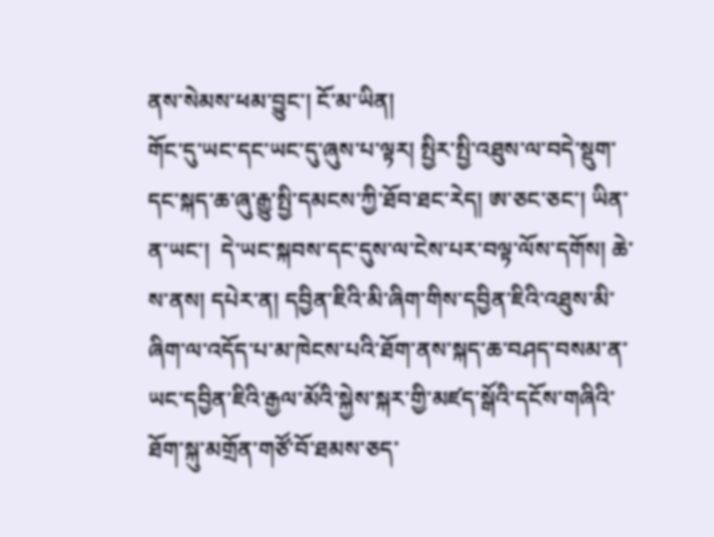ནས་སེམས་ཕམ་བྱུང་། ངོ་མ་ཡིན།
གོང་དུ་ཡང་དང་ཡང་དུ་ཞུས་པ་ལྟར། སྤྱིར་སྤྱི་འཐུས་ལ་བདེ་སྡུག་དང་སྐད་ཆ་ཞུ་རྒྱུ་སྤྱི་དམངས་ཀྱི་ཐོབ་ཐང་རེད། ཨ་ཅང་ཅང་། ཡིན་ན་ཡང་།  དེ་ཡང་སྐབས་དང་དུས་ལ་ངེས་པར་བལྟ་ལོས་དགོས། ཆེ་ས་ནས། དཔེར་ན། དབྱིན་ཇིའི་མི་ཞིག་གིས་དབྱིན་ཇིའི་འཐུས་མི་ཞིག་ལ་འདོད་པ་མ་ཁེངས་པའི་ཐོག་ནས་སྐད་ཆ་བཤད་བསམ་ན་ཡང་དབྱིན་ཇིའི་རྒྱལ་མོའི་སྐྱེས་སྐར་གྱི་མཛད་སྒོའི་དངོས་གཞིའི་ཐོག་སྐུ་མགྲོན་གཙོ་བོ་ཐམས་ཅད་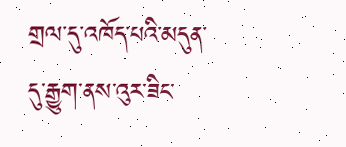གྲལ་དུ་འཁོད་པའི་མདུན་དུ་རྒྱུག་ནས་འུར་ཟིང་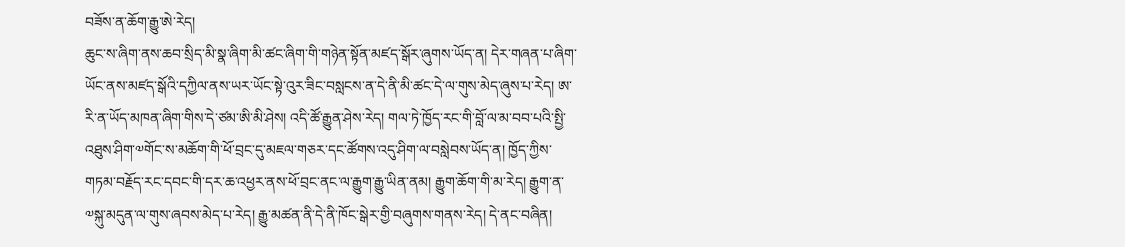བཟོས་ན་ཆོག་རྒྱུ་ཨེ་རེད།
ཆུང་ས་ཞིག་ནས་ཆབ་སྲིད་མི་སྣ་ཞིག་མི་ཚང་ཞིག་གི་གཉེན་སྟོན་མཛད་སྒོར་ཞུགས་ཡོད་ན། དེར་གཞན་པ་ཞིག་ཡོང་ནས་མཛད་སྒོའི་དཀྱིལ་ནས་ཡར་ཡོང་སྟེ་འུར་ཟིང་བསླངས་ན་དེ་ནི་མི་ཚང་དེ་ལ་གུས་མེད་ཞུས་པ་རེད། ཨ་རི་ན་ཡོད་མཁན་ཞིག་གིས་དེ་ཙམ་ཨི་མི་ཤེས། འདི་ཚོ་རྒྱུན་ཤེས་རེད། གལ་ཏེ་ཁྱོད་རང་གི་བློ་ལ་མ་བབ་པའི་སྤྱི་འཐུས་ཤིག་༧གོང་ས་མཆོག་གི་ཕོ་བྲང་དུ་མཇལ་གཅར་དང་ཚོགས་འདུ་ཤིག་ལ་བསླེབས་ཡོད་ན། ཁྱོད་ཀྱིས་གཏམ་བརྗོད་རང་དབང་གི་དར་ཆ་འཕྱར་ནས་ཕོ་བྲང་ནང་ལ་རྒྱུག་རྒྱུ་ཡིན་ནམ། རྒྱུག་ཆོག་གི་མ་རེད། རྒྱུག་ན་༧སྐུ་མདུན་ལ་གུས་ཞབས་མེད་པ་རེད། རྒྱུ་མཚན་ནི་དེ་ནི་ཁོང་སྒེར་གྱི་བཞུགས་གནས་རེད། དེ་ནང་བཞིན།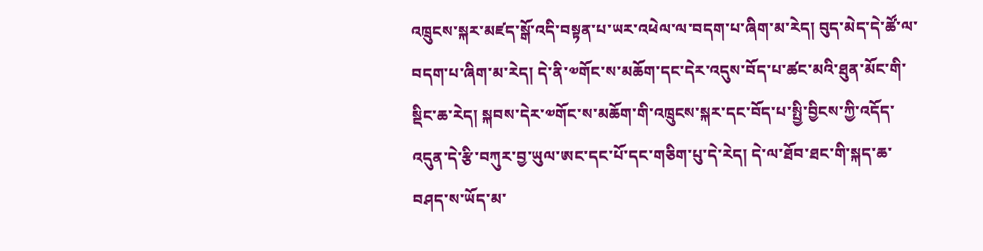འཁྲུངས་སྐར་མཛད་སྒོ་འདི་བསྟན་པ་ཡར་འཕེལ་ལ་བདག་པ་ཞིག་མ་རེད། བུད་མེད་དེ་ཚོ་ལ་བདག་པ་ཞིག་མ་རེད། དེ་ནི་༧གོང་ས་མཆོག་དང་དེར་འདུས་བོད་པ་ཚང་མའི་ཐུན་མོང་གི་སྡིང་ཆ་རེད། སྐབས་དེར་༧གོང་ས་མཆོག་གི་འཁྲུངས་སྐར་དང་བོད་པ་སྤྱི་བྱིངས་ཀྱི་འདོད་འདུན་དེ་རྩི་བཀུར་བྱ་ཡུལ་ཨང་དང་པོ་དང་གཅིག་པུ་དེ་རེད། དེ་ལ་ཐོབ་ཐང་གི་སྐད་ཆ་བཤད་ས་ཡོད་མ་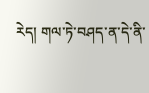རེད། གལ་ཏེ་བཤད་ན་དེ་ནི་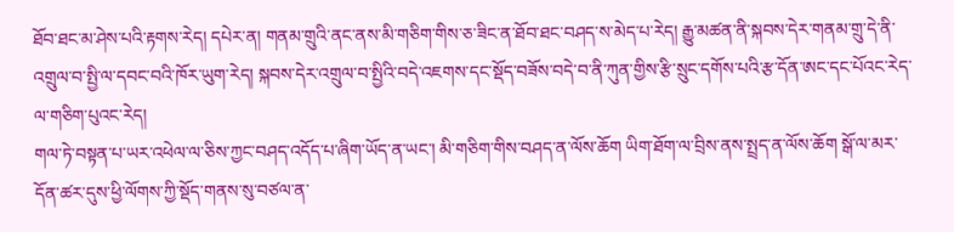ཐོབ་ཐང་མ་ཤེས་པའི་རྟགས་རེད། དཔེར་ན། གནམ་གྲུའི་ནང་ནས་མི་གཅིག་གིས་ཅ་ཟིང་ན་ཐོབ་ཐང་བཤད་ས་མེད་པ་རེད། རྒྱུ་མཚན་ནི་སྐབས་དེར་གནམ་གྲུ་དེ་ནི་འགྲུལ་བ་སྤྱི་ལ་དབང་བའི་ཁོར་ཡུག་རེད། སྐབས་དེར་འགྲུལ་བ་སྤྱིའི་བདེ་འཇགས་དང་སྡོད་བཟོས་བདེ་བ་ནི་ཀུན་གྱིས་རྩི་སྲུང་དགོས་པའི་རྩ་དོན་ཨང་དང་པོའང་རེད་ལ་གཅིག་པུའང་རེད།
གལ་ཏེ་བསྟན་པ་ཡར་འཕེལ་ལ་ཅིས་ཀྱང་བཤད་འདོད་པ་ཞིག་ཡོད་ན་ཡང་། མི་གཅིག་གིས་བཤད་ན་ལོས་ཆོག ཡིག་ཐོག་ལ་བྲིས་ནས་སྤྲད་ན་ལོས་ཆོག སྒོ་ལ་མར་དོན་ཚར་དུས་ཕྱི་ལོགས་ཀྱི་སྡོད་གནས་སུ་བཙལ་ན་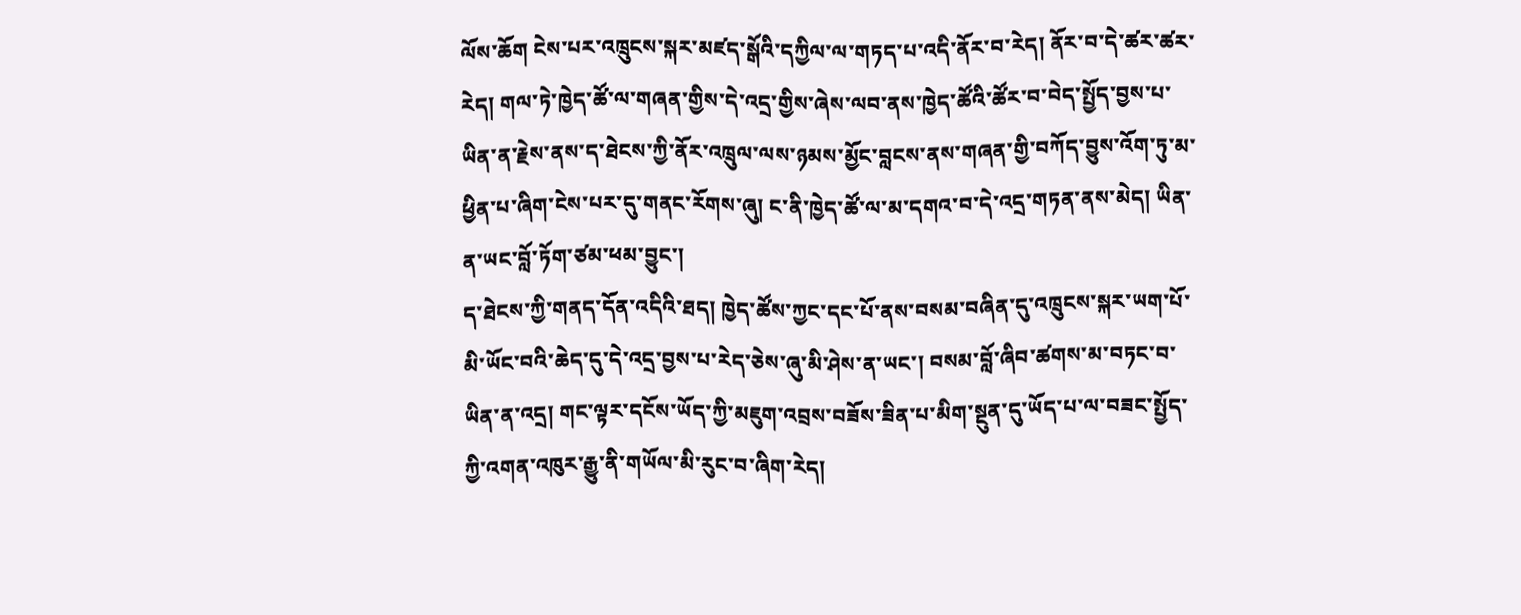ལོས་ཆོག ངེས་པར་འཁྲུངས་སྐར་མཛད་སྒོའི་དཀྱིལ་ལ་གཏད་པ་འདི་ནོར་བ་རེད། ནོར་བ་དེ་ཚར་ཚར་རེད། གལ་ཏེ་ཁྱེད་ཚོ་ལ་གཞན་གྱིས་དེ་འདྲ་གྱིས་ཞེས་ལབ་ནས་ཁྱེད་ཚོའི་ཚོར་བ་བེད་སྤྱོད་བྱས་པ་ཡིན་ན་རྗེས་ནས་ད་ཐེངས་ཀྱི་ནོར་འཁྲུལ་ལས་ཉམས་མྱོང་བླངས་ནས་གཞན་གྱི་བཀོད་བྱུས་འོག་ཏུ་མ་ཕྱིན་པ་ཞིག་ངེས་པར་དུ་གནང་རོགས་ཞུ། ང་ནི་ཁྱེད་ཚོ་ལ་མ་དགའ་བ་དེ་འདྲ་གཏན་ནས་མེད། ཡིན་ན་ཡང་བློ་ཏོག་ཙམ་ཕམ་བྱུང་།
ད་ཐེངས་ཀྱི་གནད་དོན་འདིའི་ཐད། ཁྱེད་ཚོས་ཀྱང་དང་པོ་ནས་བསམ་བཞིན་དུ་འཁྲུངས་སྐར་ཡག་པོ་མི་ཡོང་བའི་ཆེད་དུ་དེ་འདྲ་བྱས་པ་རེད་ཅེས་ཞུ་མི་ཤེས་ན་ཡང་། བསམ་བློ་ཞིབ་ཚགས་མ་བཏང་བ་ཡིན་ན་འདྲ། གང་ལྟར་དངོས་ཡོད་ཀྱི་མཇུག་འབྲས་བཟོས་ཟིན་པ་མིག་སྔུན་དུ་ཡོད་པ་ལ་བཟང་སྤྱོད་ཀྱི་འགན་འཁུར་རྒྱུ་ནི་གཡོལ་མི་རུང་བ་ཞིག་རེད།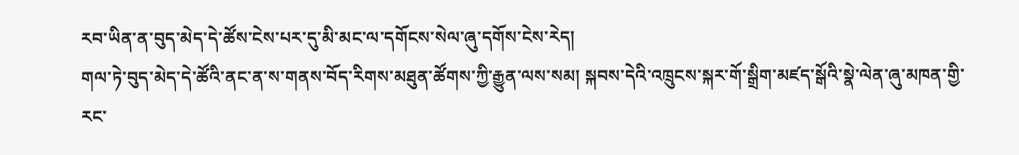རབ་ཡིན་ན་བུད་མེད་དེ་ཚོས་ངེས་པར་དུ་མི་མང་ལ་དགོངས་སེལ་ཞུ་དགོས་ངེས་རེད།
གལ་ཏེ་བུད་མེད་དེ་ཚོའི་ནང་ན་ས་གནས་བོད་རིགས་མཐུན་ཚོགས་ཀྱི་རྒྱུན་ལས་སམ། སྐབས་དེའི་འཁྲུངས་སྐར་གོ་སྒྲིག་མཛད་སྒོའི་སྣེ་ལེན་ཞུ་མཁན་གྱི་རང་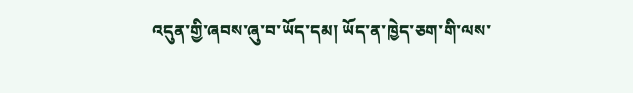འདུན་གྱི་ཞབས་ཞུ་བ་ཡོད་དམ། ཡོད་ན་ཁྱེད་ཅག་གི་ལས་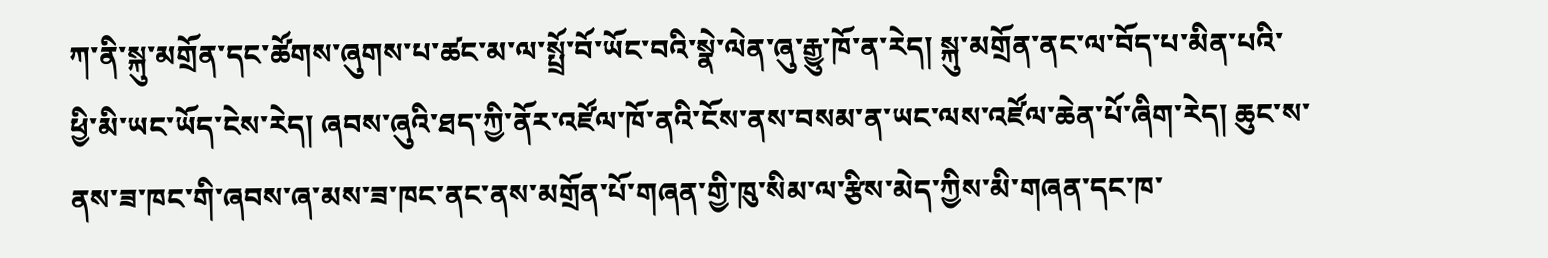ཀ་ནི་སྐུ་མགྲོན་དང་ཚོགས་ཞུགས་པ་ཚང་མ་ལ་སྤྲོ་བོ་ཡོང་བའི་སྣེ་ལེན་ཞུ་རྒྱུ་ཁོ་ན་རེད། སྐུ་མགྲོན་ནང་ལ་བོད་པ་མིན་པའི་ཕྱི་མི་ཡང་ཡོད་ངེས་རེད། ཞབས་ཞུའི་ཐད་ཀྱི་ནོར་འཛོལ་ཁོ་ནའི་ངོས་ནས་བསམ་ན་ཡང་ལས་འཛོལ་ཆེན་པོ་ཞིག་རེད། ཆུང་ས་ནས་ཟ་ཁང་གི་ཞབས་ཞ་མས་ཟ་ཁང་ནང་ནས་མགྲོན་པོ་གཞན་གྱི་ཁུ་སིམ་ལ་རྩིས་མེད་ཀྱིས་མི་གཞན་དང་ཁ་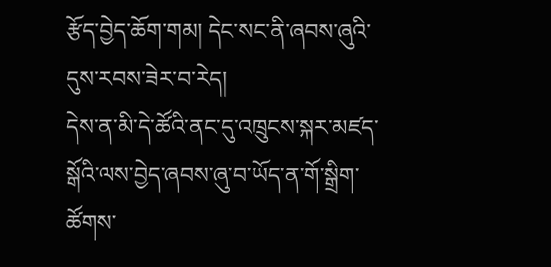རྩོད་བྱེད་ཆོག་གམ། དེང་སང་ནི་ཞབས་ཞུའི་དུས་རབས་ཟེར་བ་རེད།
དེས་ན་མི་དེ་ཚོའི་ནང་དུ་འཁྲུངས་སྐར་མཛད་སྒོའི་ལས་བྱེད་ཞབས་ཞུ་བ་ཡོད་ན་གོ་སྒྲིག་ཚོགས་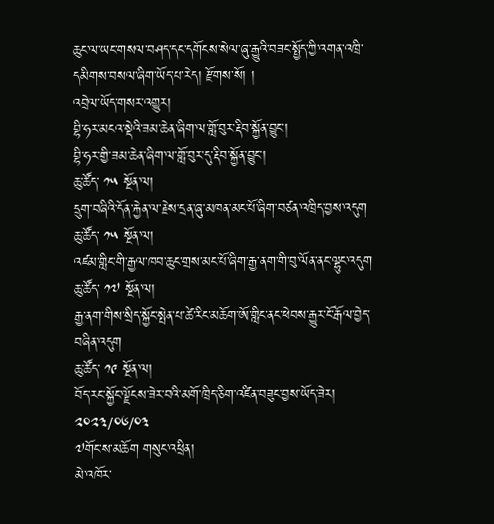ཆུང་ལ་ཡང་གསལ་བཤད་དང་དགོངས་སེལ་ཞུ་རྒྱུའི་བཟང་སྤྱོད་ཀྱི་འགན་འཁྲི་དམིགས་བསལ་ཞིག་ཡོད་པ་རེད། རྫོགས་སོ། །
འབྲེལ་ཡོད་གསར་འགྱུར།
བྷི་ཧར་མངའ་སྡེའི་ཟམ་ཆེན་ཞིག་ལ་གློ་བུར་རྡིབ་སྐྱོན་བྱུང་།
བྷི་ཧར་གྱི་ཟམ་ཆེན་ཞིག་ལ་གློ་བུར་དུ་རྡིབ་སྐྱོན་བྱུང་།
ཆུ་ཚོད་ ༡༥ སྔོན་ལ།
དྲུག་བཞིའི་དོན་རྐྱེན་ལ་རྗེས་དྲན་ཞུ་མཁན་མང་པོ་ཞིག་བཙན་འཁྲིད་བྱས་འདུག
ཆུ་ཚོད་ ༡༥ སྔོན་ལ།
འཛམ་གླིང་གི་རྒྱལ་ཁབ་ཆུང་གྲས་མང་པོ་ཞིག་རྒྱ་ནག་གི་བུ་ལོན་ནང་ལྷུང་འདུག
ཆུ་ཚོད་ ༡༧ སྔོན་ལ།
རྒྱ་ནག་གིས་སྲིད་སྐྱོང་སྤེན་པ་ཚེ་རིང་མཆོག་ཨོ་གླིང་ནང་ཕེབས་རྒྱུར་ངོ་རྒོལ་བྱེད་བཞིན་འདུག
ཆུ་ཚོད་ ༡༩ སྔོན་ལ།
བོད་རང་སྐྱོང་ལྗོངས་ཟེར་བའི་མགོ་ཁྲིད་ཅིག་འཛིན་བཟུང་བྱས་ཡོད་ཟེར།
༢༠༢༣/༠༦/༠༣
༧གོང་ས་མཆོག གསུང་འཕྲིན།
མེ་འཁོར་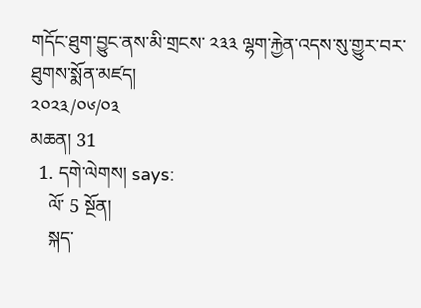གདོང་ཐུག་བྱུང་ནས་མི་གྲངས་ ༢༣༣ ལྷག་རྐྱེན་འདས་སུ་གྱུར་བར་ཐུགས་སྨོན་མཛད།
༢༠༢༣/༠༦/༠༣
མཆན། 31
  1. དགེ་ལེགས། says:
    ལོ་ 5 སྔོན།
    སྐད་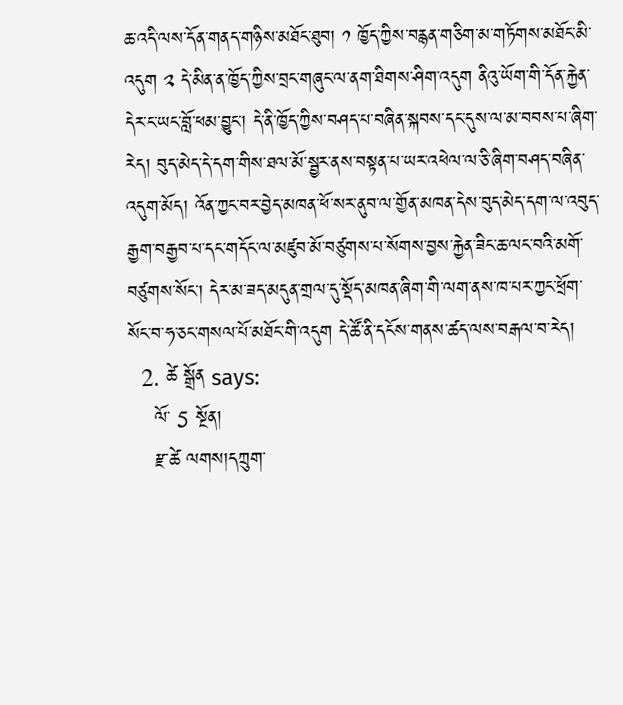ཆ་འདི་ལས་དོན་གནད་གཉིས་མཐོང་ཐུབ། ༡ ཁྱོད་ཀྱིས་བརྙན་གཅིག་མ་གཏོགས་མཐོང་མི་འདུག ༢ དེ་མིན་ན་ཁྱོད་ཀྱིས་བྲང་གཞུང་ལ་ནག་ཐིགས་ཤིག་འདུག ནིའུ་ཡོག་གི་དོན་རྐྱེན་དེར་ང་ཡང་བློ་ཕམ་བྱུང་། དེ་ནི་ཁྱོད་ཀྱིས་བཤད་པ་བཞིན་སྐབས་དང་དུས་ལ་མ་བབས་པ་ཞིག་རེད། བུད་མེད་དེ་དག་གིས་ཐལ་མོ་སྦྱར་ནས་བསྟན་པ་ཡར་འཕེལ་ལ་ཅི་ཞིག་བཤད་བཞིན་འདུག་མོད། འོན་ཀྱང་བར་བྱེད་མཁན་ཕོ་སར་ནུབ་ལ་གྱོན་མཁན་དེས་བུད་མེད་དག་ལ་འབུད་རྒྱག་བརྒྱབ་པ་དང་གདོང་ལ་མཛུབ་མོ་བཙུགས་པ་སོགས་བྱས་རྐྱེན་ཟིང་ཆ་ལང་བའི་མགོ་བཙུགས་སོང་། དེར་མ་ཟད་མདུན་གྲལ་དུ་སྡོད་མཁན་ཞིག་གི་ལག་ནས་ཁ་པར་ཀྱང་ཕྲོག་སོང་བ་ཧ་ཅང་གསལ་པོ་མཐོང་གི་འདུག དེ་ཚོ་ནི་དངོས་གནས་ཚད་ལས་བརྒལ་བ་རེད།
  2. ཚེ སྒྲོན says:
    ལོ་ 5 སྔོན།
    རྫ་ཚེ ལགས།དཀྲུག་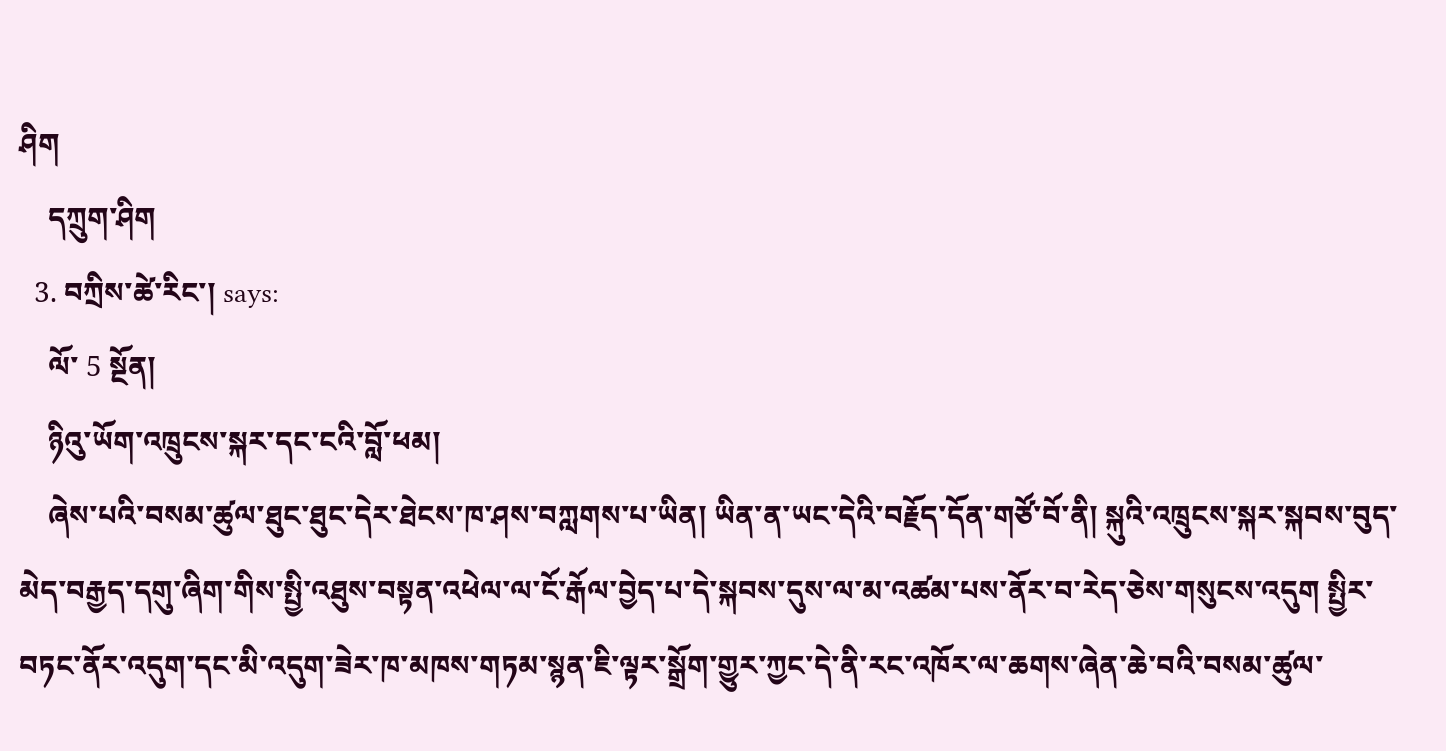ཤིག
    དཀྲུག་ཤིག
  3. བཀྲིས་ཚེ་རིང་། says:
    ལོ་ 5 སྔོན།
    ཉིའུ་ཡོག་འཁྲུངས་སྐར་དང་ངའི་བློ་ཕམ།
    ཞེས་པའི་བསམ་ཚུལ་ཐུང་ཐུང་དེར་ཐེངས་ཁ་ཤས་བཀླགས་པ་ཡིན། ཡིན་ན་ཡང་དེའི་བརྗོད་དོན་གཙོ་བོ་ནི། སྐུའི་འཁྲུངས་སྐར་སྐབས་བུད་མེད་བརྒྱད་དགུ་ཞིག་གིས་སྤྱི་འཐུས་བསྟན་འཕེལ་ལ་ངོ་རྒོལ་བྱེད་པ་དེ་སྐབས་དུས་ལ་མ་འཚམ་པས་ནོར་བ་རེད་ཅེས་གསུངས་འདུག སྤྱིར་བཏང་ནོར་འདུག་དང་མི་འདུག་ཟེར་ཁ་མཁས་གཏམ་སྙན་ཇི་ལྟར་སྒྲོག་གྱུར་ཀྱང་དེ་ནི་རང་འཁོར་ལ་ཆགས་ཞེན་ཆེ་བའི་བསམ་ཚུལ་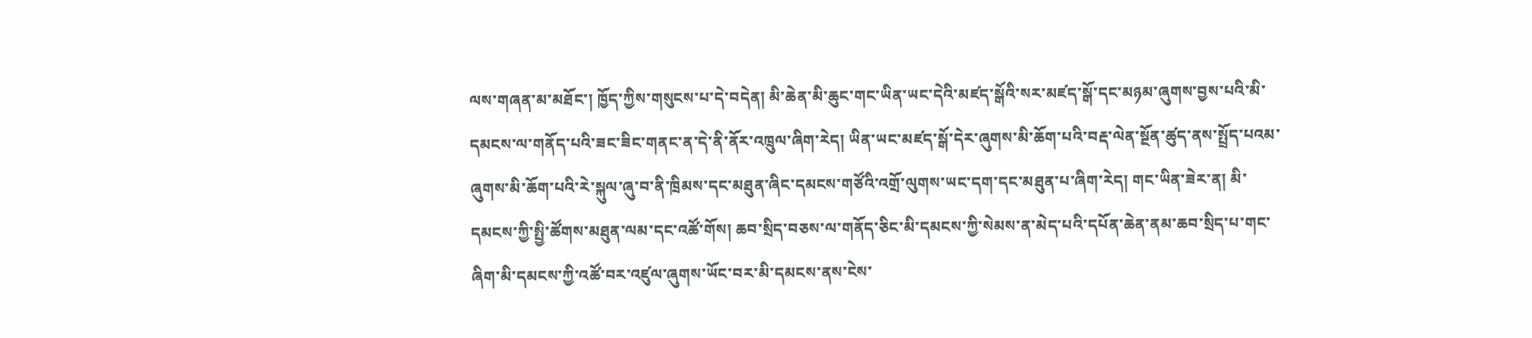ལས་གཞན་མ་མཐོང་། ཁྱོད་ཀྱིས་གསུངས་པ་དེ་བདེན། མི་ཆེན་མི་ཆུང་གང་ཡིན་ཡང་དེའི་མཛད་སྒོའི་སར་མཛད་སྒོ་དང་མཉམ་ཞུགས་བྱས་པའི་མི་དམངས་ལ་གནོད་པའི་ཟང་ཟིང་གནང་ན་དེ་ནི་ནོར་འཁྲུལ་ཞིག་རེད། ཡིན་ཡང་མཛད་སྒོ་དེར་ཞུགས་མི་ཆོག་པའི་བརྡ་ལེན་སྔོན་ཚུད་ནས་སྤྲོད་པའམ་ཞུགས་མི་ཆོག་པའི་རེ་སྐུལ་ཞུ་བ་ནི་ཁྲིམས་དང་མཐུན་ཞིང་དམངས་གཙོའི་འགྲོ་ལུགས་ཡང་དག་དང་མཐུན་པ་ཞིག་རེད། གང་ཡིན་ཟེར་ན། མི་དམངས་ཀྱི་སྤྱི་ཚོགས་མཐུན་ལམ་དང་འཚོ་གོས། ཆབ་སྲིད་བཅས་ལ་གནོད་ཅིང་མི་དམངས་ཀྱི་སེམས་ན་མེད་པའི་དཔོན་ཆེན་ནམ་ཆབ་སྲིད་པ་གང་ཞིག་མི་དམངས་ཀྱི་འཚོ་བར་འཛུལ་ཞུགས་ཡོང་བར་མི་དམངས་ནས་ངེས་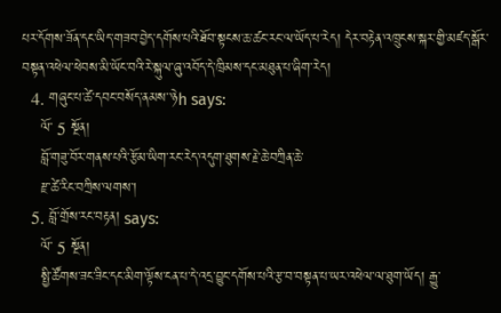པར་དོགས་ཟོན་དང་ཡིད་གཟབ་བྱེད་དགོས་པའི་ཐོབ་སྟངས་ཆ་ཚང་རང་ལ་ཡོད་པ་རེད། དེར་བརྟེན་འཁྲུངས་སྐར་གྱི་མཛད་སྒོར་བསྟན་འཕེལ་ཕེབས་མི་ཡོང་བའི་རེ་སྐུལ་ཞུ་འབོད་དེ་ཁྲིམས་དང་མཐུན་པ་ཞིག་རེད།
  4. གཞུང་པ་ཚེ་དབང་བསོད་ནམས་་ཉེh says:
    ལོ་ 5 སྔོན།
    བློ་གཟུ་བོར་གནས་པའི་རྩོམ་ཡིག་རང་རེད་འདུག་ཐུགས་རྗེ་ཆེ་བཀྲིན་ཆེ་
    རྫ་ཚེ་རིང་བཀྲིས་ལགས་།
  5. བློ་གྲོས་རང་བརྟན། says:
    ལོ་ 5 སྔོན།
    སྤྱི་ཚོགས་ཟང་ཟིང་དང་མིག་ལྟོས་ངན་པ་དེ་འདྲ་བྱུང་དགོས་པའི་རྩ་བ་བསྟན་པ་ཡར་འཕེལ་ལ་ཐུག་ཡོད། རྒྱུ་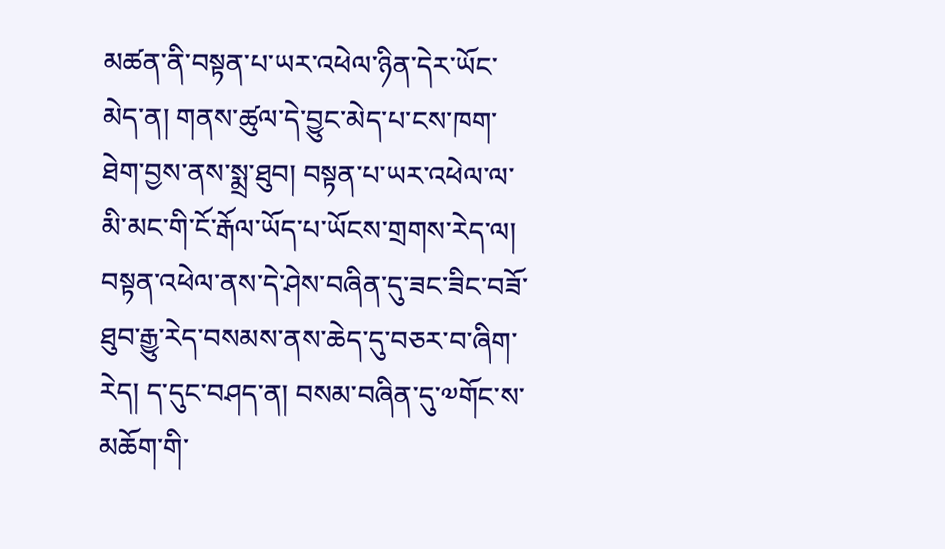མཚན་ནི་བསྟན་པ་ཡར་འཕེལ་ཉིན་དེར་ཡོང་མེད་ན། གནས་ཚུལ་དེ་བྱུང་མེད་པ་ངས་ཁག་ཐེག་བྱས་ནས་སྨྲ་ཐུབ། བསྟན་པ་ཡར་འཕེལ་ལ་མི་མང་གི་ངོ་རྒོལ་ཡོད་པ་ཡོངས་གྲགས་རེད་ལ། བསྟན་འཕེལ་ནས་དེ་ཤེས་བཞིན་དུ་ཟང་ཟིང་བཟོ་ཐུབ་རྒྱུ་རེད་བསམས་ནས་ཆེད་དུ་བཅར་བ་ཞིག་རེད། ད་དུང་བཤད་ན། བསམ་བཞིན་དུ་༧གོང་ས་མཆོག་གི་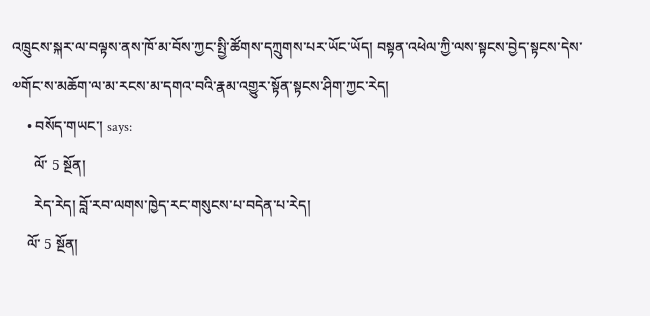འཁྲུངས་སྐར་ལ་བལྟས་ནས་ཁོ་མ་བོས་ཀྱང་སྤྱི་ཚོགས་དཀྲུགས་པར་ཡོང་ཡོད། བསྟན་འཕེལ་ཀྱི་ལས་སྟངས་བྱེད་སྟངས་དེས་༧གོང་ས་མཆོག་ལ་མ་རངས་མ་དགའ་བའི་རྣམ་འགྱུར་སྟོན་སྟངས་ཤིག་ཀྱང་རེད།
    • བསོད་གཡང་། says:
      ལོ་ 5 སྔོན།
      རེད་རེད། བློ་རབ་ལགས་ཁྱེད་རང་གསུངས་པ་བདེན་པ་རེད།
    ལོ་ 5 སྔོན།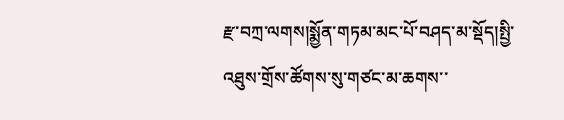རྫ་བཀྲ་ལགས།སྨྱོན་གཏམ་མང་པོ་བཤད་མ་སྡོད།སྤྱི་འཐུས་གྲོས་ཚོགས་སུ་གཙང་མ་ཆགས་་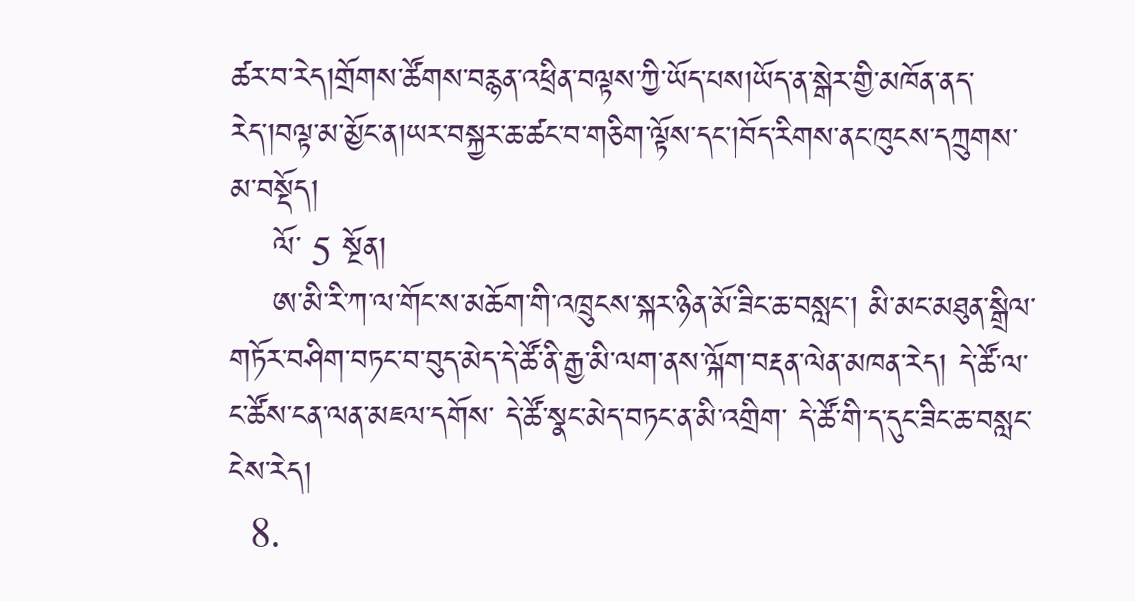ཚར་བ་རེད།གྲོགས་ཚོགས་བརྙན་འཕྲིན་བལྟས་ཀྱི་ཡོད་པས།ཡོད་ན་སྒེར་གྱི་མཁོན་ནད་རེད་།བལྟ་མ་མྱོང་ན།ཡར་བསྐྱར་ཆ་ཚང་བ་གཅིག་ལྟོས་དང།བོད་རིགས་ནང་ཁུངས་དཀྲུགས་མ་བསྡོད།
    ལོ་ 5 སྔོན།
    ཨ་མི་རི་ཀ་ལ་གོང་ས་མཆོག་གི་འཁྲུངས་སྐར་ཉིན་མོ་ཟིང་ཆ་བསླང་། མི་མང་མཐུན་སྒྲིལ་གཏོར་བཤིག་བཏང་བ་བུད་མེད་དེ་ཚོ་ནི་རྒྱ་མི་ལག་ནས་ལྐོག་བརྡན་ལེན་མཁན་རེད། དེ་ཚོ་ལ་ང་ཚོས་ངན་ལན་མཇལ་དགོས་ དེ་ཚོ་སྣང་མེད་བཏང་ན་མི་འགྲིག་ དེ་ཚོ་གི་ད་དུང་ཟིང་ཆ་བསླང་ངེས་རེད།
  8.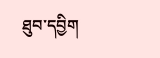ཐུབ་དབྱིག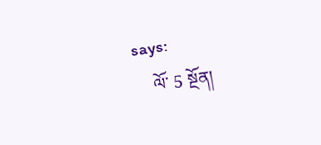says:
    ལོ་ 5 སྔོན།